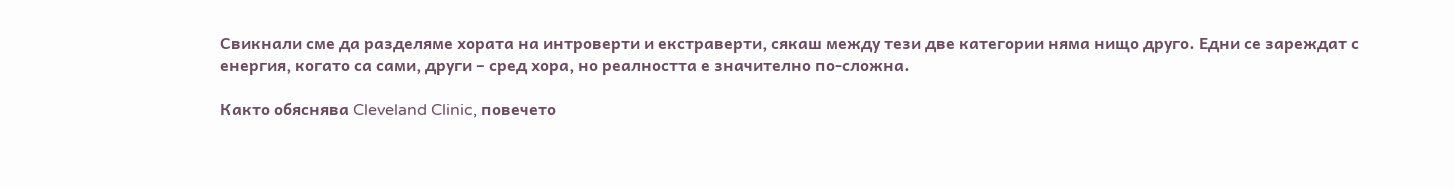Свикнали сме да разделяме хората на интроверти и екстраверти, сякаш между тези две категории няма нищо друго. Едни се зареждат с енергия, когато са сами, други – сред хора, но реалността е значително по-сложна.

Както обяснява Cleveland Clinic, повечето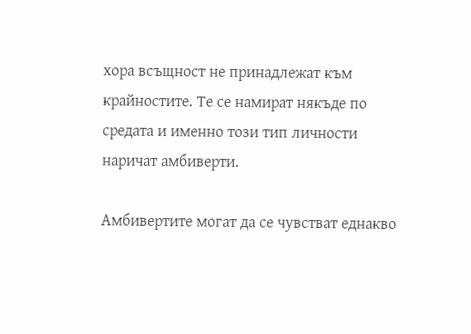хора всъщност не принадлежат към крайностите. Те се намират някъде по средата и именно този тип личности наричат амбиверти.

Амбивертите могат да се чувстват еднакво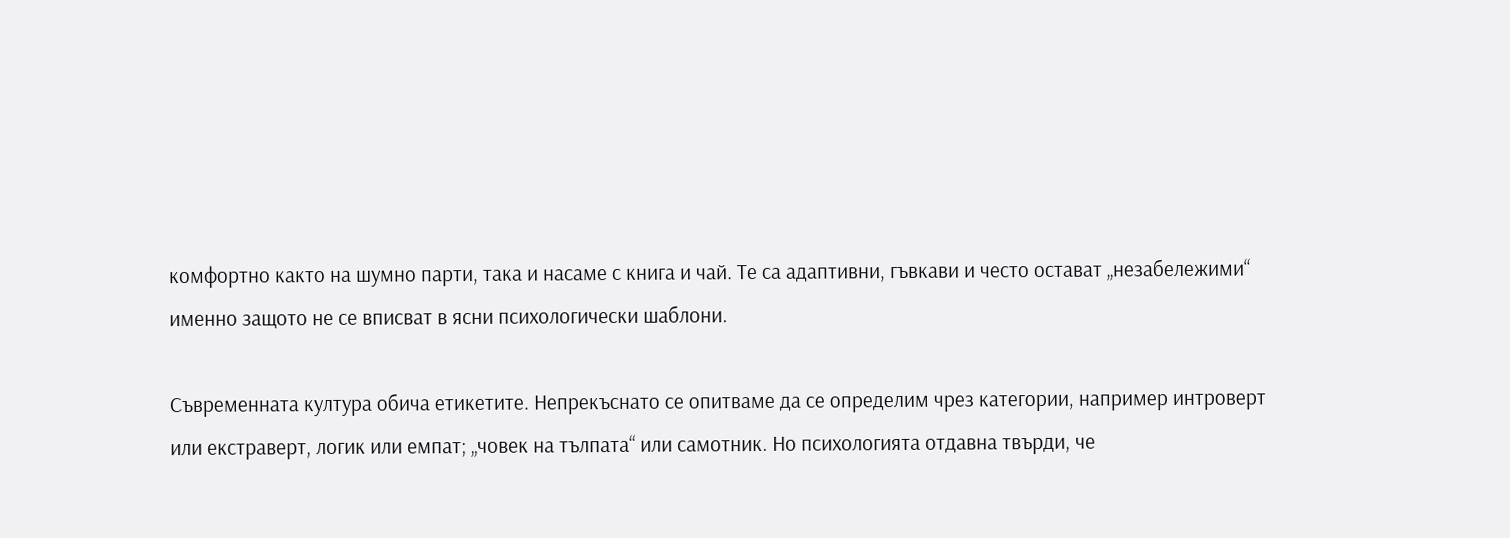комфортно както на шумно парти, така и насаме с книга и чай. Те са адаптивни, гъвкави и често остават „незабележими“ именно защото не се вписват в ясни психологически шаблони.

Съвременната култура обича етикетите. Непрекъснато се опитваме да се определим чрез категории, например интроверт или екстраверт, логик или емпат; „човек на тълпата“ или самотник. Но психологията отдавна твърди, че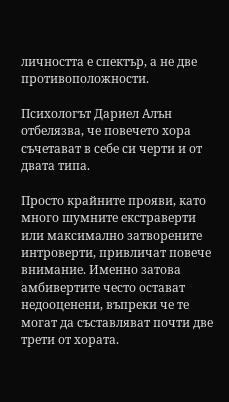личността е спектър, а не две противоположности.

Психологът Дариел Алън отбелязва, че повечето хора съчетават в себе си черти и от двата типа.

Просто крайните прояви, като много шумните екстраверти или максимално затворените интроверти, привличат повече внимание. Именно затова амбивертите често остават недооценени, въпреки че те могат да съставляват почти две трети от хората.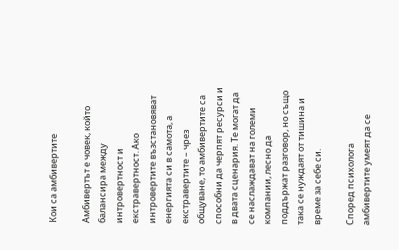Кои са амбивертите

Амбивертът е човек, който балансира между интровертност и екстравертност. Ако интровертите възстановяват енергията си в самота, а екстравертите – чрез общуване, то амбивертите са способни да черпят ресурси и в двата сценария. Те могат да се наслаждават на големи компании, лесно да поддържат разговор, но също така се нуждаят от тишина и време за себе си.

Според психолога амбивертите умеят да се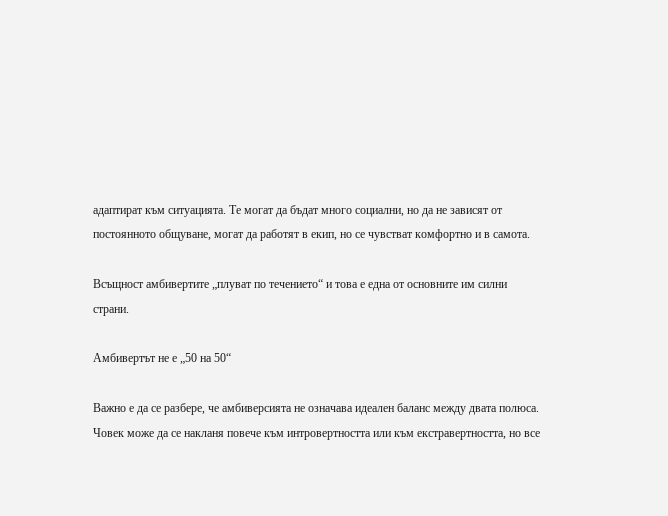адаптират към ситуацията. Те могат да бъдат много социални, но да не зависят от постоянното общуване, могат да работят в екип, но се чувстват комфортно и в самота.

Всъщност амбивертите „плуват по течението“ и това е една от основните им силни страни.

Амбивертът не е „50 на 50“

Важно е да се разбере, че амбиверсията не означава идеален баланс между двата полюса. Човек може да се накланя повече към интровертността или към екстравертността, но все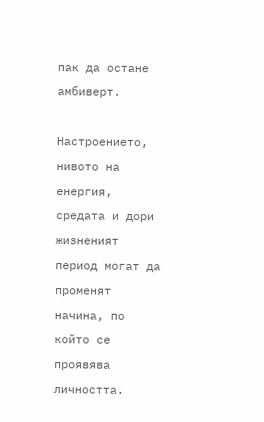пак да остане амбиверт.

Настроението, нивото на енергия, средата и дори жизненият период могат да променят начина, по който се проявява личността.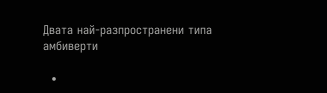Двата най-разпространени типа амбиверти

  •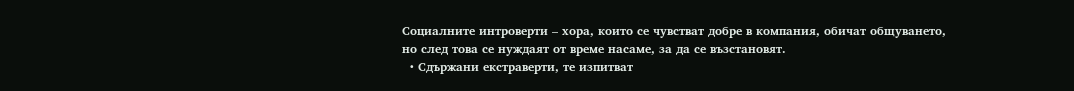Социалните интроверти – хора, които се чувстват добре в компания, обичат общуването, но след това се нуждаят от време насаме, за да се възстановят.
  • Сдържани екстраверти, те изпитват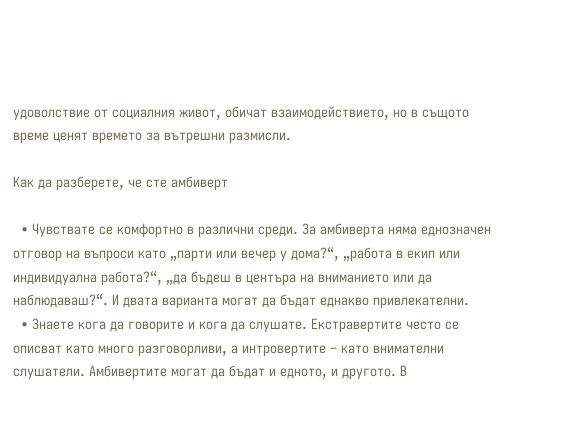удоволствие от социалния живот, обичат взаимодействието, но в същото време ценят времето за вътрешни размисли.

Как да разберете, че сте амбиверт

  • Чувствате се комфортно в различни среди. За амбиверта няма еднозначен отговор на въпроси като „парти или вечер у дома?“, „работа в екип или индивидуална работа?“, „да бъдеш в центъра на вниманието или да наблюдаваш?“. И двата варианта могат да бъдат еднакво привлекателни.
  • Знаете кога да говорите и кога да слушате. Екстравертите често се описват като много разговорливи, а интровертите – като внимателни слушатели. Амбивертите могат да бъдат и едното, и другото. В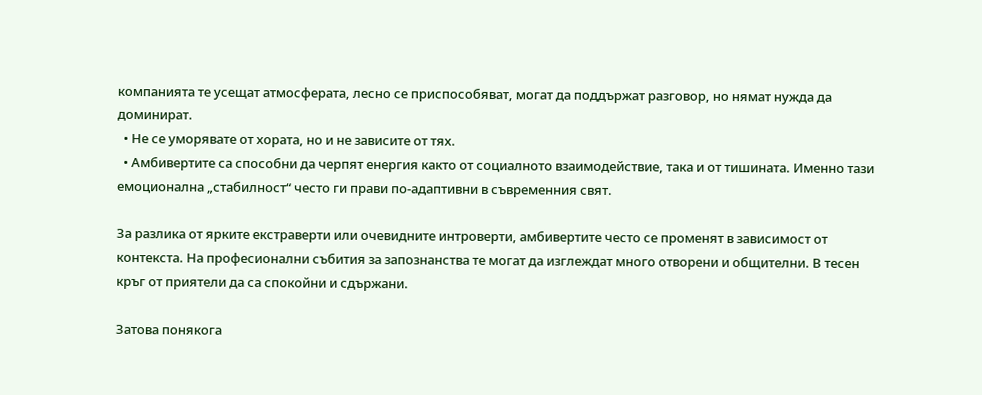компанията те усещат атмосферата, лесно се приспособяват, могат да поддържат разговор, но нямат нужда да доминират.
  • Не се уморявате от хората, но и не зависите от тях.
  • Амбивертите са способни да черпят енергия както от социалното взаимодействие, така и от тишината. Именно тази емоционална „стабилност“ често ги прави по-адаптивни в съвременния свят.

За разлика от ярките екстраверти или очевидните интроверти, амбивертите често се променят в зависимост от контекста. На професионални събития за запознанства те могат да изглеждат много отворени и общителни. В тесен кръг от приятели да са спокойни и сдържани.

Затова понякога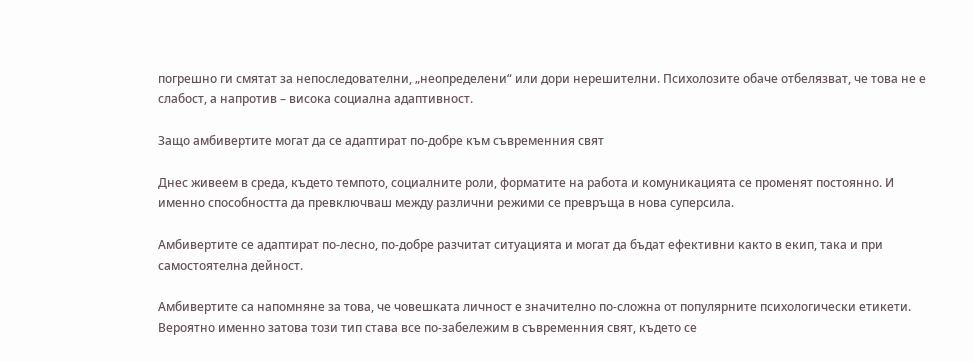погрешно ги смятат за непоследователни, „неопределени“ или дори нерешителни. Психолозите обаче отбелязват, че това не е слабост, а напротив – висока социална адаптивност.

Защо амбивертите могат да се адаптират по-добре към съвременния свят

Днес живеем в среда, където темпото, социалните роли, форматите на работа и комуникацията се променят постоянно. И именно способността да превключваш между различни режими се превръща в нова суперсила.

Амбивертите се адаптират по-лесно, по-добре разчитат ситуацията и могат да бъдат ефективни както в екип, така и при самостоятелна дейност.

Амбивертите са напомняне за това, че човешката личност е значително по-сложна от популярните психологически етикети. Вероятно именно затова този тип става все по-забележим в съвременния свят, където се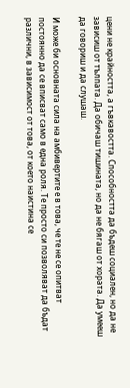цени не крайността, а гъвкавостта. Способността да бъдеш социален, но да не зависиш от тълпата. Да обичаш тишината, но да не бягаш от хората. Да умееш да говориш и да слушаш.

И може би основната сила на амбивертите е в това, че те не се опитват постоянно да се вписват само в една роля. Те просто си позволяват да бъдат различни, в зависимост от това, от което наистина се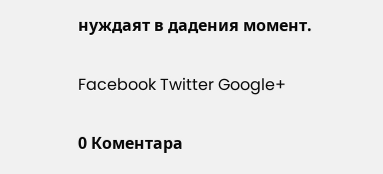нуждаят в дадения момент.

Facebook Twitter Google+

0 Коментара